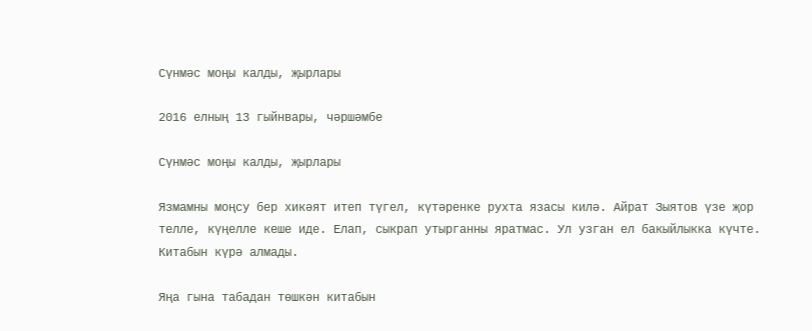Сүнмәс моңы калды, җырлары

2016 елның 13 гыйнвары, чәршәмбе

Сүнмәс моңы калды, җырлары

Язмамны моңсу бер хикәят итеп түгел, күтәренке рухта язасы килә. Айрат Зыятов үзе җор телле, күңелле кеше иде. Елап, сыкрап утырганны яратмас. Ул узган ел бакыйлыкка күчте. Китабын күрә алмады.

Яңа гына табадан төшкән китабын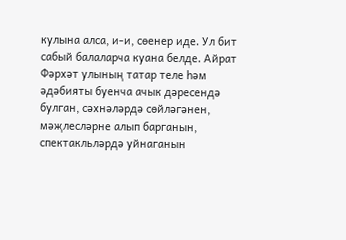кулына алса, и-и, сөенер иде. Ул бит сабый балаларча куана белде. Айрат Фәрхәт улының татар теле һәм әдәбияты буенча ачык дәресендә булган, сәхнәләрдә сөйләгәнен, мәҗлесләрне алып барганын, спектакльләрдә уйнаганын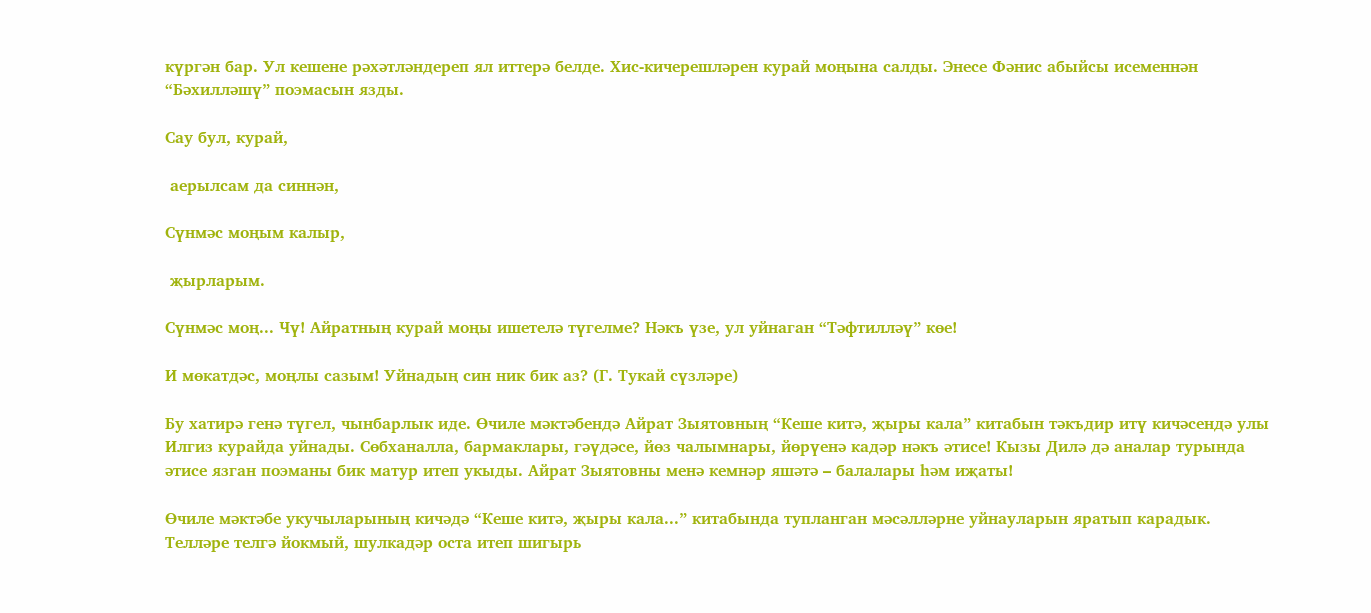күргән бар. Ул кешене рәхәтләндереп ял иттерә белде. Хис-кичерешләрен курай моңына салды. Энесе Фәнис абыйсы исеменнән “Бәхилләшү” поэмасын язды.

Сау бул, курай,

 аерылсам да синнән,

Сүнмәс моңым калыр,

 җырларым.

Сүнмәс моң... Чү! Айратның курай моңы ишетелә түгелме? Нәкъ үзе, ул уйнаган “Тәфтилләү” көе!

И мөкатдәс, моңлы сазым! Уйнадың син ник бик аз? (Г. Тукай сүзләре)

Бу хатирә генә түгел, чынбарлык иде. Өчиле мәктәбендә Айрат Зыятовның “Кеше китә, җыры кала” китабын тәкъдир итү кичәсендә улы Илгиз курайда уйнады. Сөбханалла, бармаклары, гәүдәсе, йөз чалымнары, йөрүенә кадәр нәкъ әтисе! Кызы Дилә дә аналар турында әтисе язган поэманы бик матур итеп укыды. Айрат Зыятовны менә кемнәр яшәтә – балалары һәм иҗаты!

Өчиле мәктәбе укучыларының кичәдә “Кеше китә, җыры кала...” китабында тупланган мәсәлләрне уйнауларын яратып карадык. Телләре телгә йокмый, шулкадәр оста итеп шигырь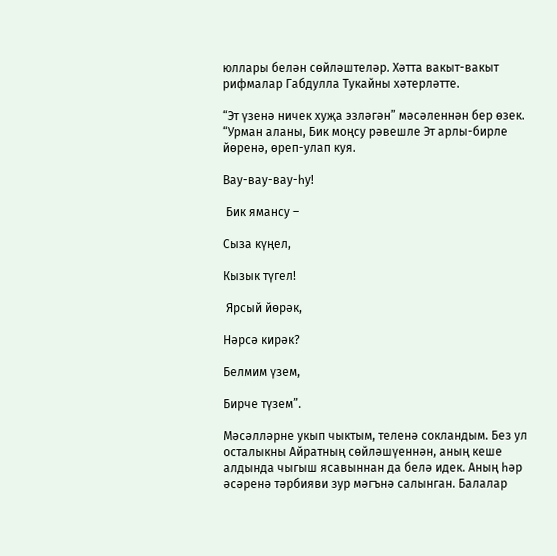юллары белән сөйләштеләр. Хәтта вакыт-вакыт рифмалар Габдулла Тукайны хәтерләтте.

“Эт үзенә ничек хуҗа эзләгән” мәсәленнән бер өзек. “Урман аланы, Бик моңсу рәвешле Эт арлы-бирле йөренә, өреп-улап куя.

Вау-вау-вау-һу!

 Бик ямансу –

Сыза күңел,

Кызык түгел!

 Ярсый йөрәк,

Нәрсә кирәк?

Белмим үзем,

Бирче түзем”.

Мәсәлләрне укып чыктым, теленә сокландым. Без ул осталыкны Айратның сөйләшүеннән, аның кеше алдында чыгыш ясавыннан да белә идек. Аның һәр әсәренә тәрбияви зур мәгънә салынган. Балалар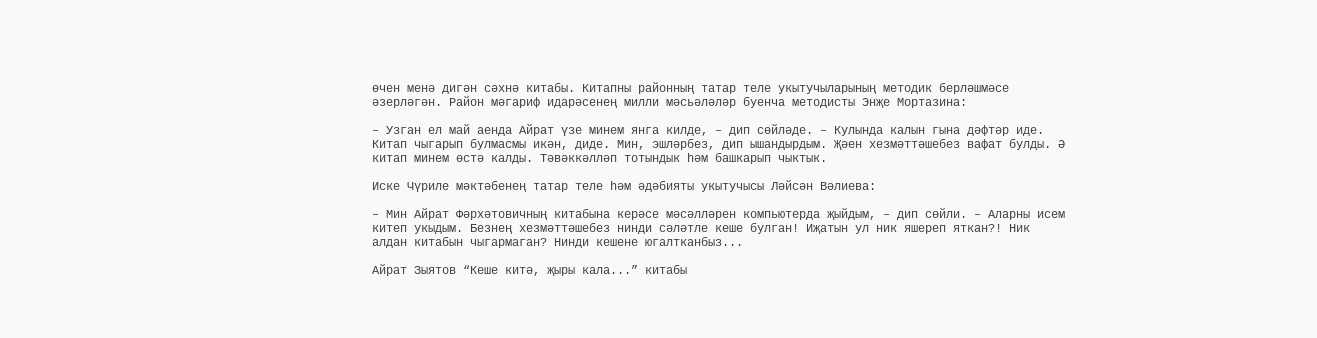өчен менә дигән сәхнә китабы. Китапны районның татар теле укытучыларының методик берләшмәсе әзерләгән. Район мәгариф идарәсенең милли мәсьәләләр буенча методисты Энҗе Мортазина:

– Узган ел май аенда Айрат үзе минем янга килде, – дип сөйләде. – Кулында калын гына дәфтәр иде. Китап чыгарып булмасмы икән, диде. Мин, эшләрбез, дип ышандырдым. Җәен хезмәттәшебез вафат булды. Ә китап минем өстә калды. Тәвәккәлләп тотындык һәм башкарып чыктык.

Иске Чүриле мәктәбенең татар теле һәм әдәбияты укытучысы Ләйсән Вәлиева:

– Мин Айрат Фәрхәтовичның китабына керәсе мәсәлләрен компьютерда җыйдым, – дип сөйли. – Аларны исем китеп укыдым. Безнең хезмәттәшебез нинди сәләтле кеше булган! Иҗатын ул ник яшереп яткан?! Ник алдан китабын чыгармаган? Нинди кешене югалтканбыз...

Айрат Зыятов “Кеше китә, җыры кала...” китабы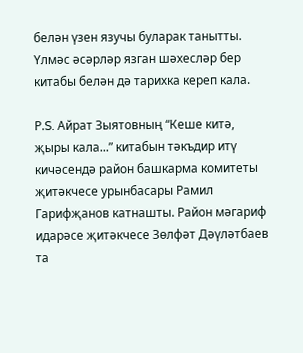белән үзен язучы буларак танытты. Үлмәс әсәрләр язган шәхесләр бер китабы белән дә тарихка кереп кала.

Р.S. Айрат Зыятовның “Кеше китә, җыры кала...” китабын тәкъдир итү кичәсендә район башкарма комитеты җитәкчесе урынбасары Рамил Гарифҗанов катнашты. Район мәгариф идарәсе җитәкчесе Зөлфәт Дәүләтбаев та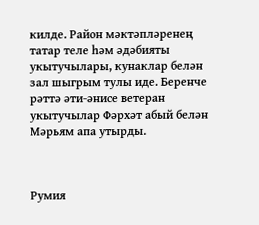килде. Район мәктәпләренең татар теле һәм әдәбияты укытучылары, кунаклар белән зал шыгрым тулы иде. Беренче рәттә әти-әнисе ветеран укытучылар Фәрхәт абый белән Мәрьям апа утырды.



Румия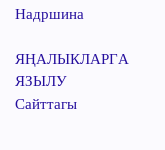Надршина

ЯҢАЛЫКЛАРГА ЯЗЫЛУ
Сайттагы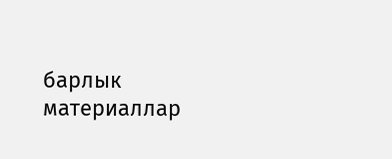барлык материаллар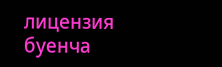лицензия буенча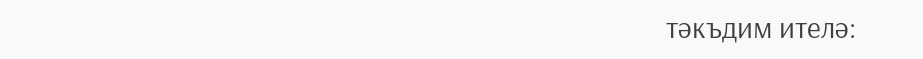тәкъдим ителә: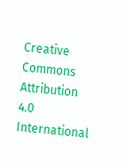Creative Commons Attribution 4.0 International